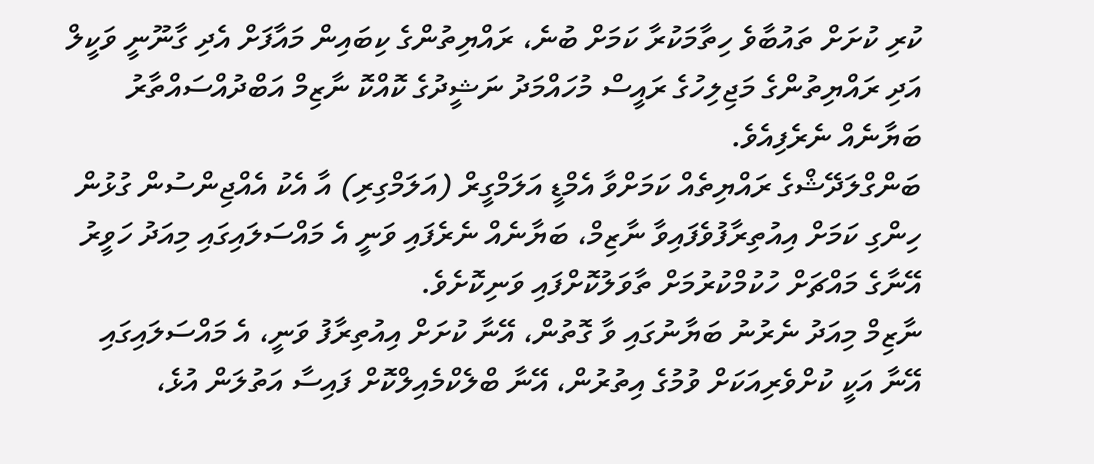ކުރި ކުށަށް ތައުބާވެ ހިތާމަކުރާ ކަމަށް ބުނެ، ރައްޔިތުންގެ ކިބައިން މައާފަށް އެދި ގާނޫނީ ވަކީލް އަދި ރައްޔިތުންގެ މަޖިލިހުގެ ރައީސް މުހައްމަދު ނަޝީދުގެ ކޮއްކޮ ނާޒިމް އަބްދުއްސައްތާރު ބަޔާނެއް ނެރެފިއެވެ.
ބަންގްލަދޭޝްގެ ރައްޔިތެއް ކަމަށްވާ އެމްޑީ އަލަމްގީރް (އަލަމްގިރި) އާ އެކު އެއްޖިންސުން ގުޅުން ހިންގި ކަމަށް އިއުތިރާފުވެފައިވާ ނާޒިމް، ބަޔާނެއް ނެރެފައި ވަނީ އެ މައްސަލައިގައި މިއަދު ހަވީރު އޭނާގެ މައްޗަށް ހުކުމްކުރުމަށް ތާވަލުކޮށްފައި ވަނިކޮށެވެ.
ނާޒިމް މިއަދު ނެރުނު ބަޔާނުގައި ވާ ގޮތުން، އޭނާ ކުށަށް އިއުތިރާފު ވަނީ، އެ މައްސަލައިގައި އޭނާ އަކީ ކުށްވެރިއަކަށް ވުމުގެ އިތުރުން، އޭނާ ބްލެކްމެއިލްކޮށް ފައިސާ އަތުލަން އުޅެ،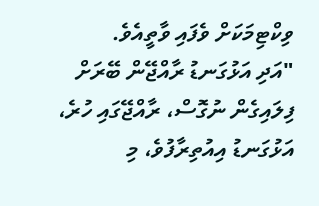ވިކްޓިމަކަށް ވެފައި ވާތީއެވެ.
"އަދި އަޅުގަނޑު ރާއްޖޭން ބޭރަށް ފިލައިގެން ނުގޮސް، ރާއްޖޭގައި ހުރެ، އަޅުގަނޑު އިއުތިރާފުވެ، މި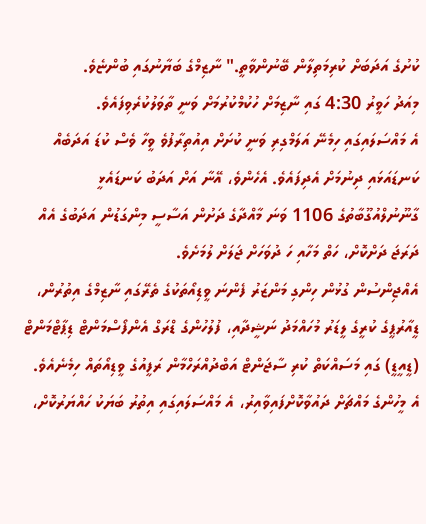ކުށުގެ އަދަބަށް ކުރިމަތިލާން ބޭނުންވާތީ." ނާޒިމްގެ ބަޔާނުގައި ބުންޏެވެ.
މިއަދު ހަވީރު 4:30 ގައި ނާޒިމަށް ހުކުމްކުރުމަށް ވަނީ ތާވަލުކުރެވިފައެވެ.
އެ މައްސަލައިގައި ހިމެނޭ އަލަމްގިރި ވަނީ ކުށަށް އިއުތިރާފުވެ ވީހާ ވެސް ކުޑަ އަދަބެއް ކަނޑައަޅައި ދިނުމަށް އެދިފައެވެ. އެހެންވެ، އޭނާ އަށް އަދަބު ކަނޑައެޅީ ގާނޫނުލްއުގޫބާތުގެ 1106 ވަނަ މާއްދާގެ ދަށުން އަސާސީ މިންގަޑުން އަދަބުގެ އެއް ދަރަޖަ ދަށްކޮށް، ހަތް މަހާއި ހަ ދުވަހަށް ޖަލަށް ލުމަށެވެ.
އެއްޖިންސުން ގުޅުން ހިންގި މަންޒަރު ފެންނަ ވީޑިއޯތަކުގެ ތެރޭގައި ނާޒިމްގެ އިތުރުން، ޑީއާރުޕީގެ ކުރީގެ ލީޑަރު މުހައްމަދު ނަޝީދާއި، ފުލުހުންގެ ޑްރަގް އެންފޯސްމަންޓް ޑިޕާޓްމަންޓް (ޑީއީޑީ) ގައި މަސައްކަތް ކުރި ސާޖަންޓް އަބްދުއްރަހްމާން ރަފީއުގެ ވީޑިއޯތައް ހިމެނެއެވެ. އެ މީހުންގެ މައްޗަށް ދައުވާކޮށްފައިވާއިރު، އެ މައްސަލައިގައި އިތުރު ބަޔަކު ހައްޔަރުކޮށް،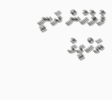ފުލުހުން ދަނީ ތަހްގީގު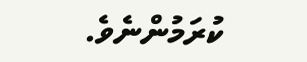ކުރަމުންނެވެ.